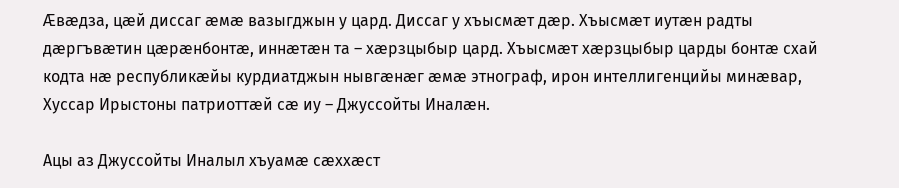Æвæдза, цæй диссаг æмæ вазыгджын у цард. Диссаг у хъысмæт дæр. Хъысмæт иутæн радты дæргъвæтин цæрæнбонтæ, иннæтæн та – хæрзцыбыр цард. Хъысмæт хæрзцыбыр царды бонтæ схай кодта нæ республикæйы курдиатджын нывгæнæг æмæ этнограф, ирон интеллигенцийы минæвар, Хуссар Ирыстоны патриоттæй сæ иу – Джуссойты Иналæн.

Ацы аз Джуссойты Иналыл хъуамæ сæххæст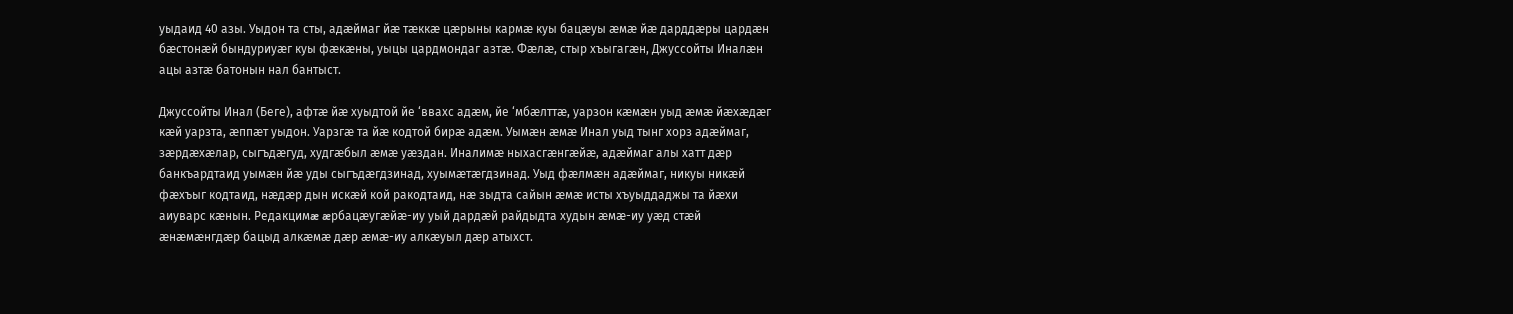уыдаид 40 азы. Уыдон та сты, адæймаг йæ тæккæ цæрыны кармæ куы бацæуы æмæ йæ дарддæры цардæн бæстонæй бындуриуæг куы фæкæны, уыцы цардмондаг азтæ. Фæлæ, стыр хъыгагæн, Джуссойты Иналæн ацы азтæ батонын нал бантыст.

Джуссойты Инал (Беге), афтæ йæ хуыдтой йе ‘ввахс адæм, йе ‘мбæлттæ, уарзон кæмæн уыд æмæ йæхæдæг кæй уарзта, æппæт уыдон. Уарзгæ та йæ кодтой бирæ адæм. Уымæн æмæ Инал уыд тынг хорз адæймаг, зæрдæхæлар, сыгъдæгуд, худгæбыл æмæ уæздан. Иналимæ ныхасгæнгæйæ, адæймаг алы хатт дæр банкъардтаид уымæн йæ уды сыгъдæгдзинад, хуымæтæгдзинад. Уыд фæлмæн адæймаг, никуы никæй фæхъыг кодтаид, нæдæр дын искæй кой ракодтаид, нæ зыдта сайын æмæ исты хъуыддаджы та йæхи аиуварс кæнын. Редакцимæ æрбацæугæйæ-иу уый дардæй райдыдта худын æмæ-иу уæд стæй æнæмæнгдæр бацыд алкæмæ дæр æмæ-иу алкæуыл дæр атыхст.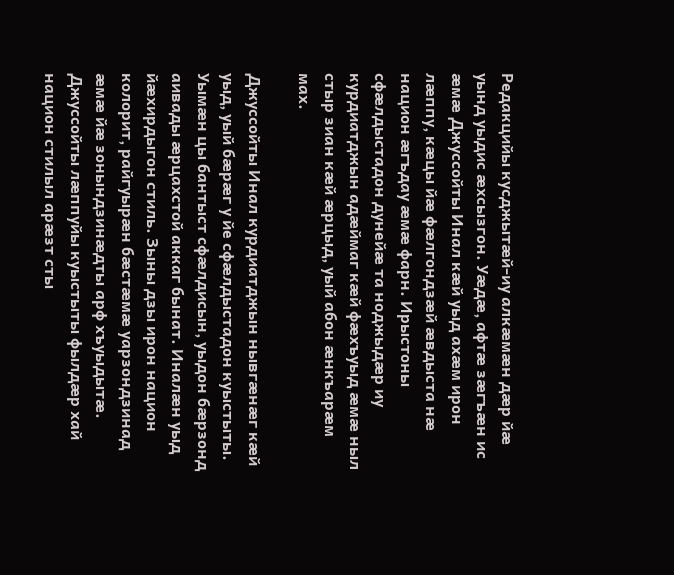Редакцийы кусджытæй-иу алкæмæн дæр йæ уынд уыдис æхсызгон. Уæдæ, афтæ зæгъæн ис æмæ Джуссойты Инал кæй уыд ахæм ирон лæппу, кæцы йæ фæлгондзæй æвдыста нæ национ æгъдау æмæ фарн. Ирыстоны сфæлдыстадон дунейæ та ноджыдæр иу курдиатджын адæймаг кæй фæхъуыд æмæ ныл стыр зиан кæй æрцыд, уый абон æнкъарæм мах.

Джуссойты Инал курдиатджын нывгæнæг кæй уыд, уый бæрæг у йе сфæлдыстадон куыстыты. Уымæн цы бантыст сфæлдисын, уыдон бæрзонд аивады æрцахстой аккаг бынат. Иналæн уыд йæхирдыгон стиль. Зыны дзы ирон национ колорит, райгуырæн бæстæмæ уарзондзинад æмæ йæ зонындзинæдты арф хъуыдытæ. Джуссойты лæппуйы куыстыты фылдæр хай национ стилыл арæзт сты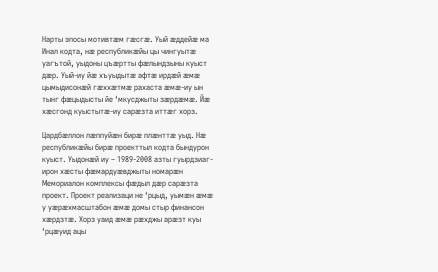Нарты эпосы мотивтæм гæсгæ. Уый æддейæ ма Инал кодта, нæ республикæйы цы чингуытæ уагътой, уыдоны цъæртты фæлындзыны куыст дæр. Уый-иу йæ хъуыдытæ афтæ ирдæй æмæ цымыдисонæй гæххæтмæ рахаста æмæ-иу ын тынг фæцыдысты йе ‘мкусджыты зæрдæмæ. Йæ хæсгонд куыстытæ-иу сарæзта иттæг хорз.

Цардбæллон лæппуйæн бирæ плæнттæ уыд. Нæ республикæйы бирæ проекттыл кодта бындурон куыст. Уыдонæй иу – 1989-2008 азты гуырдзиаг-ирон хæсты фæмардуæвджыты номарæн Мемориалон комплексы фæдыл дæр сарæзта проект. Проект реализаци не ‘рцыд, уымæн æмæ у уæрæхмасштабон æмæ домы стыр финансон хæрдзтæ. Хорз уаид æмæ рæхджы арæзт куы ‘рцæуид ацы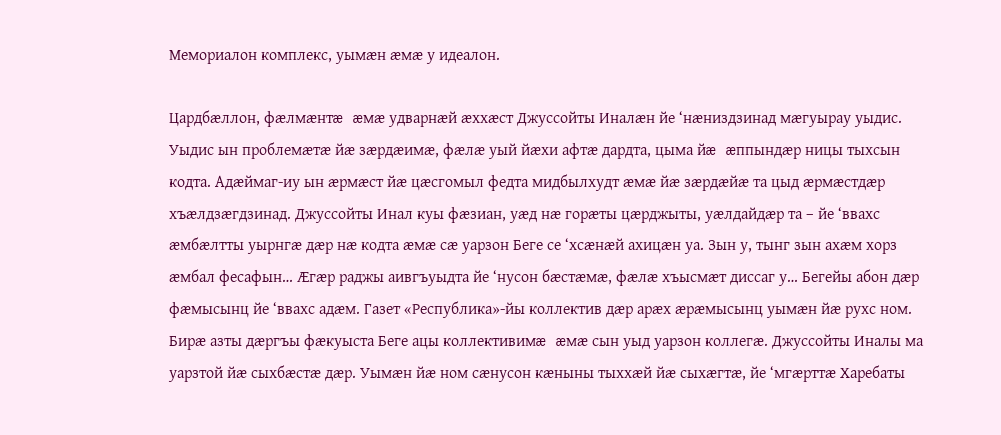Мемориалон комплекс, уымæн æмæ у идеалон.

Цардбæллон, фæлмæнтæ æмæ удварнæй æххæст Джуссойты Иналæн йе ‘нæниздзинад мæгуырау уыдис. Уыдис ын проблемæтæ йæ зæрдæимæ, фæлæ уый йæхи афтæ дардта, цыма йæ æппындæр ницы тыхсын кодта. Адæймаг-иу ын æрмæст йæ цæсгомыл федта мидбылхудт æмæ йæ зæрдæйæ та цыд æрмæстдæр хъæлдзæгдзинад. Джуссойты Инал куы фæзиан, уæд нæ горæты цæрджыты, уæлдайдæр та – йе ‘ввахс æмбæлтты уырнгæ дæр нæ кодта æмæ сæ уарзон Беге се ‘хсæнæй ахицæн уа. Зын у, тынг зын ахæм хорз æмбал фесафын… Æгæр раджы аивгъуыдта йе ‘нусон бæстæмæ, фæлæ хъысмæт диссаг у… Бегейы абон дæр фæмысынц йе ‘ввахс адæм. Газет «Республика»-йы коллектив дæр арæх æрæмысынц уымæн йæ рухс ном. Бирæ азты дæргъы фæкуыста Беге ацы коллективимæ æмæ сын уыд уарзон коллегæ. Джуссойты Иналы ма уарзтой йæ сыхбæстæ дæр. Уымæн йæ ном сæнусон кæныны тыххæй йæ сыхæгтæ, йе ‘мгæрттæ Харебаты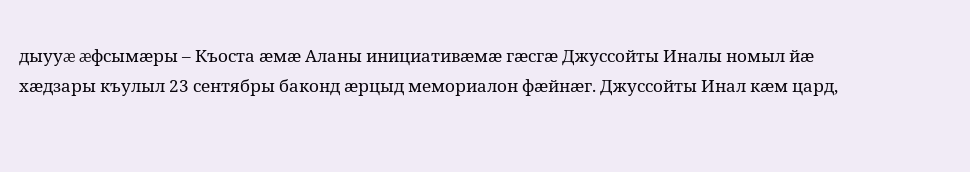дыууæ æфсымæры – Къоста æмæ Аланы инициативæмæ гæсгæ Джуссойты Иналы номыл йæ хæдзары къулыл 23 сентябры баконд æрцыд мемориалон фæйнæг. Джуссойты Инал кæм цард,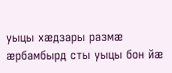уыцы хæдзары размæ æрбамбырд сты уыцы бон йæ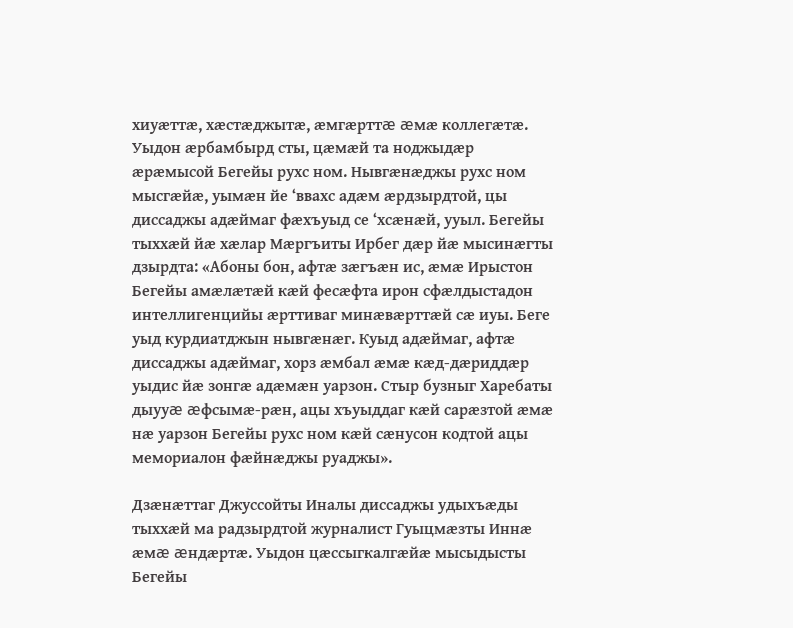хиуæттæ, хæстæджытæ, æмгæрттæ æмæ коллегæтæ. Уыдон æрбамбырд сты, цæмæй та ноджыдæр æрæмысой Бегейы рухс ном. Нывгæнæджы рухс ном мысгæйæ, уымæн йе ‘ввахс адæм æрдзырдтой, цы диссаджы адæймаг фæхъуыд се ‘хсæнæй, ууыл. Бегейы тыххæй йæ хæлар Мæргъиты Ирбег дæр йæ мысинæгты дзырдта: «Абоны бон, афтæ зæгъæн ис, æмæ Ирыстон Бегейы амæлæтæй кæй фесæфта ирон сфæлдыстадон интеллигенцийы æрттиваг минæвæрттæй сæ иуы. Беге уыд курдиатджын нывгæнæг. Куыд адæймаг, афтæ диссаджы адæймаг, хорз æмбал æмæ кæд-дæриддæр уыдис йæ зонгæ адæмæн уарзон. Стыр бузныг Харебаты дыууæ æфсымæ-рæн, ацы хъуыддаг кæй сарæзтой æмæ нæ уарзон Бегейы рухс ном кæй сæнусон кодтой ацы мемориалон фæйнæджы руаджы».

Дзæнæттаг Джуссойты Иналы диссаджы удыхъæды тыххæй ма радзырдтой журналист Гуыцмæзты Иннæ æмæ æндæртæ. Уыдон цæссыгкалгæйæ мысыдысты Бегейы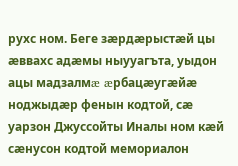рухс ном. Беге зæрдæрыстæй цы æввахс адæмы ныууагъта, уыдон ацы мадзалмæ æрбацæугæйæ ноджыдæр фенын кодтой, сæ уарзон Джуссойты Иналы ном кæй сæнусон кодтой мемориалон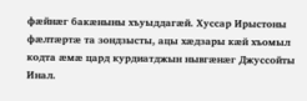фæйнæг бакæныны хъуыддагæй. Хуссар Ирыстоны фæлтæртæ та зондзысты, ацы хæдзары кæй хъомыл кодта æмæ цард курдиатджын нывгæнæг Джуссойты Инал.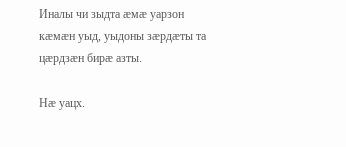Иналы чи зыдта æмæ уарзон кæмæн уыд, уыдоны зæрдæты та цæрдзæн бирæ азты.

Нæ уацх.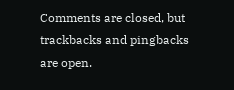Comments are closed, but trackbacks and pingbacks are open.